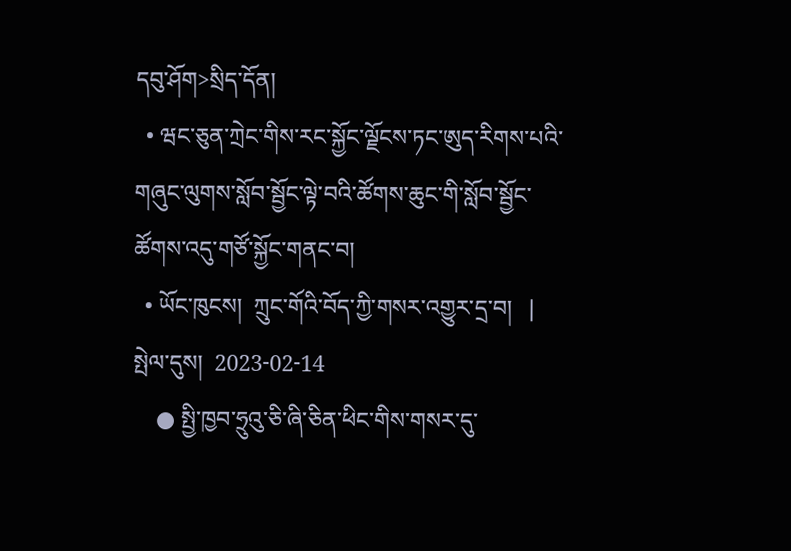དབུ་ཤོག>སྲིད་དོན།
  • ཝང་ཅུན་ཀྲེང་གིས་རང་སྐྱོང་ལྗོངས་ཏང་ཨུད་རིགས་པའི་གཞུང་ལུགས་སློབ་སྦྱོང་ལྟེ་བའི་ཚོགས་ཆུང་གི་སློབ་སྦྱོང་ཚོགས་འདུ་གཙོ་སྐྱོང་གནང་བ།
  • ཡོང་ཁུངས།  ཀྲུང་གོའི་བོད་ཀྱི་གསར་འགྱུར་དྲ་བ།   |     སྤེལ་དུས།  2023-02-14
    ● སྤྱི་ཁྱབ་ཧྲུའུ་ཅི་ཞི་ཅིན་ཕིང་གིས་གསར་དུ་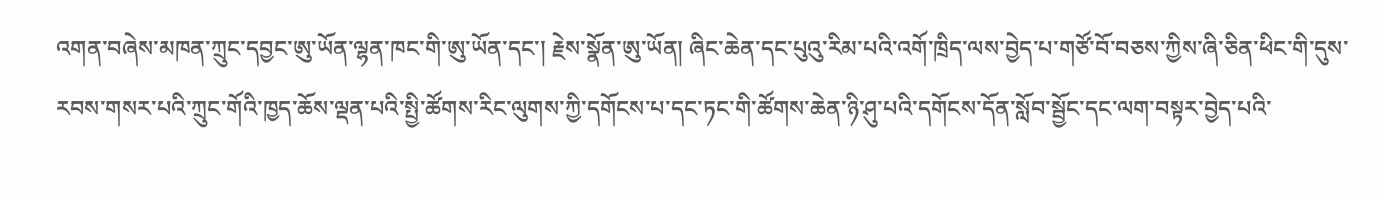འགན་བཞེས་མཁན་ཀྲུང་དབྱང་ཨུ་ཡོན་ལྷན་ཁང་གི་ཨུ་ཡོན་དང་། རྗེས་སྣོན་ཨུ་ཡོན། ཞིང་ཆེན་དང་པུའུ་རིམ་པའི་འགོ་ཁྲིད་ལས་བྱེད་པ་གཙོ་བོ་བཅས་ཀྱིས་ཞི་ཅིན་ཕིང་གི་དུས་རབས་གསར་པའི་ཀྲུང་གོའི་ཁྱད་ཆོས་ལྡན་པའི་སྤྱི་ཚོགས་རིང་ལུགས་ཀྱི་དགོངས་པ་དང་ཏང་གི་ཚོགས་ཆེན་ཉི་ཤུ་པའི་དགོངས་དོན་སློབ་སྦྱོང་དང་ལག་བསྟར་བྱེད་པའི་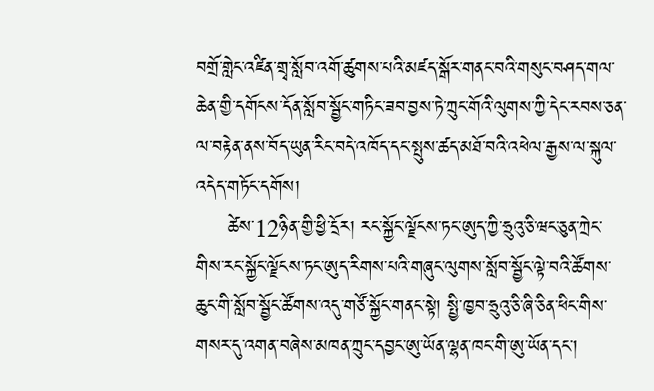བགྲོ་གླེང་འཛིན་གྲྭ་སློབ་འགོ་ཚུགས་པའི་མཛད་སྒོར་གནང་བའི་གསུང་བཤད་གལ་ཆེན་གྱི་དགོངས་དོན་སློབ་སྦྱོང་གཏིང་ཟབ་བྱས་ཏེ་ཀྲུང་གོའི་ལུགས་ཀྱི་དེང་རབས་ཅན་ལ་བརྟེན་ནས་བོད་ཡུན་རིང་བདེ་འཁོད་དང་སྤུས་ཚད་མཐོ་བའི་འཕེལ་རྒྱས་ལ་སྐུལ་འདེད་གཏོང་དགོས།
     ཚེས་12ཉིན་གྱི་ཕྱི་དྲོར། རང་སྐྱོང་ལྗོངས་ཏང་ཨུད་ཀྱི་ཧྲུའུ་ཅི་ཝང་ཅུན་ཀྲེང་གིས་རང་སྐྱོང་ལྗོངས་ཏང་ཨུད་རིགས་པའི་གཞུང་ལུགས་སློབ་སྦྱོང་ལྟེ་བའི་ཚོགས་ཆུང་གི་སློབ་སྦྱོང་ཚོགས་འདུ་གཙོ་སྐྱོང་གནང་སྟེ། སྤྱི་ཁྱབ་ཧྲུའུ་ཅི་ཞི་ཅིན་ཕིང་གིས་གསར་དུ་འགན་བཞེས་མཁན་ཀྲུང་དབྱང་ཨུ་ཡོན་ལྷན་ཁང་གི་ཨུ་ཡོན་དང་།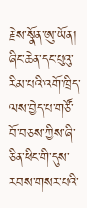རྗེས་སྣོན་ཨུ་ཡོན། ཞིང་ཆེན་དང་པུའུ་རིམ་པའི་འགོ་ཁྲིད་ལས་བྱེད་པ་གཙོ་བོ་བཅས་ཀྱིས་ཞི་ཅིན་ཕིང་གི་དུས་རབས་གསར་པའི་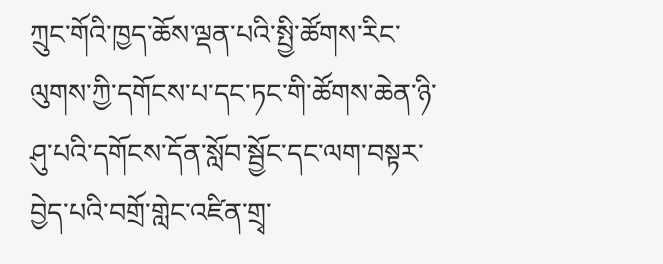ཀྲུང་གོའི་ཁྱད་ཆོས་ལྡན་པའི་སྤྱི་ཚོགས་རིང་ལུགས་ཀྱི་དགོངས་པ་དང་ཏང་གི་ཚོགས་ཆེན་ཉི་ཤུ་པའི་དགོངས་དོན་སློབ་སྦྱོང་དང་ལག་བསྟར་བྱེད་པའི་བགྲོ་གླེང་འཛིན་གྲྭ་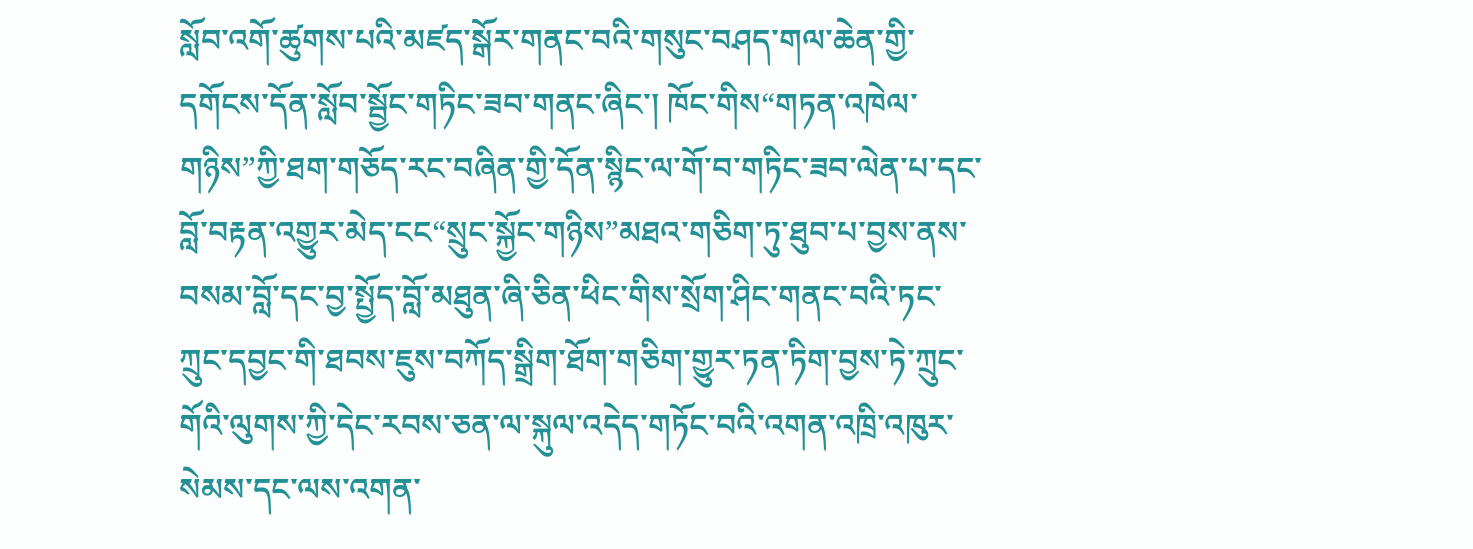སློབ་འགོ་ཚུགས་པའི་མཛད་སྒོར་གནང་བའི་གསུང་བཤད་གལ་ཆེན་གྱི་དགོངས་དོན་སློབ་སྦྱོང་གཏིང་ཟབ་གནང་ཞིང་། ཁོང་གིས“གཏན་འཁེལ་གཉིས”ཀྱི་ཐག་གཅོད་རང་བཞིན་གྱི་དོན་སྙིང་ལ་གོ་བ་གཏིང་ཟབ་ལེན་པ་དང་བློ་བརྟན་འགྱུར་མེད་ངང“སྲུང་སྐྱོང་གཉིས”མཐའ་གཅིག་ཏུ་ཐུབ་པ་བྱས་ནས་བསམ་བློ་དང་བྱ་སྤྱོད་བློ་མཐུན་ཞི་ཅིན་ཕིང་གིས་སྲོག་ཤིང་གནང་བའི་ཏང་ཀྲུང་དབྱང་གི་ཐབས་ཇུས་བཀོད་སྒྲིག་ཐོག་གཅིག་གྱུར་ཏན་ཏིག་བྱས་ཏེ་ཀྲུང་གོའི་ལུགས་ཀྱི་དེང་རབས་ཅན་ལ་སྐུལ་འདེད་གཏོང་བའི་འགན་འཁྲི་འཁུར་སེམས་དང་ལས་འགན་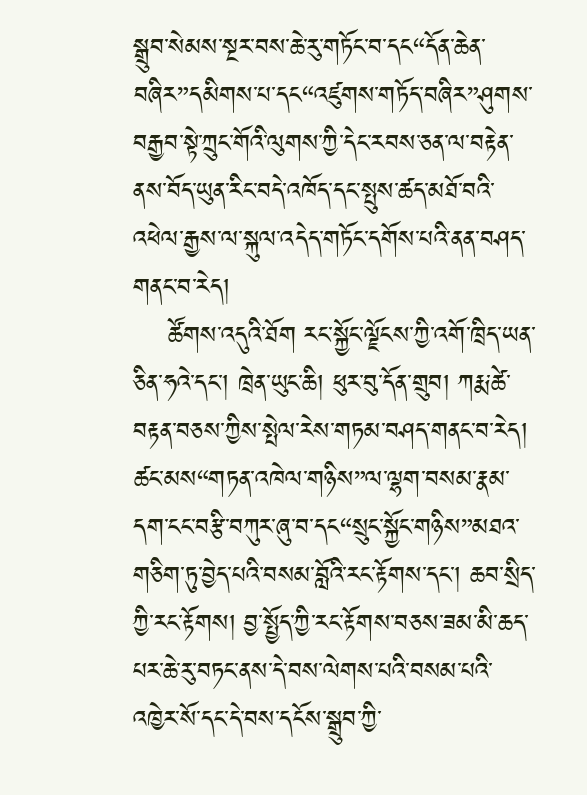སྒྲུབ་སེམས་སྔར་བས་ཆེ་རུ་གཏོང་བ་དང“དོན་ཆེན་བཞིར”དམིགས་པ་དང“འཛུགས་གཏོད་བཞིར”ཤུགས་བརྒྱབ་སྟེ་ཀྲུང་གོའི་ལུགས་ཀྱི་དེང་རབས་ཅན་ལ་བརྟེན་ནས་བོད་ཡུན་རིང་བདེ་འཁོད་དང་སྤུས་ཚད་མཐོ་བའི་འཕེལ་རྒྱས་ལ་སྐུལ་འདེད་གཏོང་དགོས་པའི་ནན་བཤད་གནང་བ་རེད།
    ཚོགས་འདུའི་ཐོག རང་སྐྱོང་ལྗོངས་ཀྱི་འགོ་ཁྲིད་ཡན་ཅིན་ཧའེ་དང་། ཁྲེན་ཡུང་ཆི། ཕུར་བུ་དོན་གྲུབ། ཀརྨ་ཚེ་བརྟན་བཅས་ཀྱིས་སྤེལ་རེས་གཏམ་བཤད་གནང་བ་རེད། ཚང་མས“གཏན་འཁེལ་གཉིས”ལ་ལྷག་བསམ་རྣམ་དག་ངང་བརྩི་བཀུར་ཞུ་བ་དང“སྲུང་སྐྱོང་གཉིས”མཐའ་གཅིག་ཏུ་བྱེད་པའི་བསམ་བློའི་རང་རྟོགས་དང་། ཆབ་སྲིད་ཀྱི་རང་རྟོགས། བྱ་སྤྱོད་ཀྱི་རང་རྟོགས་བཅས་ཟམ་མི་ཆད་པར་ཆེ་རུ་བཏང་ནས་དེ་བས་ལེགས་པའི་བསམ་པའི་འཁྱེར་སོ་དང་དེ་བས་དངོས་སྒྲུབ་ཀྱི་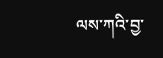ལས་ཀའི་བྱ་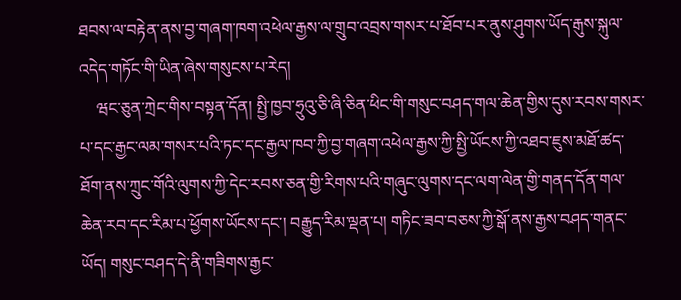ཐབས་ལ་བརྟེན་ནས་བྱ་གཞག་ཁག་འཕེལ་རྒྱས་ལ་གྲུབ་འབྲས་གསར་པ་ཐོབ་པར་ནུས་ཤུགས་ཡོད་རྒུས་སྐུལ་འདེད་གཏོང་གི་ཡིན་ཞེས་གསུངས་པ་རེད།
    ཝང་ཅུན་ཀྲེང་གིས་བསྟན་དོན། སྤྱི་ཁྱབ་ཧྲུའུ་ཅི་ཞི་ཅིན་ཕིང་གི་གསུང་བཤད་གལ་ཆེན་གྱིས་དུས་རབས་གསར་པ་དང་རྒྱང་ལམ་གསར་པའི་ཏང་དང་རྒྱལ་ཁབ་ཀྱི་བྱ་གཞག་འཕེལ་རྒྱས་ཀྱི་སྤྱི་ཡོངས་ཀྱི་འཐབ་ཇུས་མཐོ་ཚད་ཐོག་ནས་ཀྲུང་གོའི་ལུགས་ཀྱི་དེང་རབས་ཅན་གྱི་རིགས་པའི་གཞུང་ལུགས་དང་ལག་ལེན་གྱི་གནད་དོན་གལ་ཆེན་རབ་དང་རིམ་པ་ཕྱོགས་ཡོངས་དང་། བརྒྱུད་རིམ་ལྡན་པ། གཏིང་ཟབ་བཅས་ཀྱི་སྒོ་ནས་རྒྱས་བཤད་གནང་ཡོད། གསུང་བཤད་དེ་ནི་གཟིགས་རྒྱང་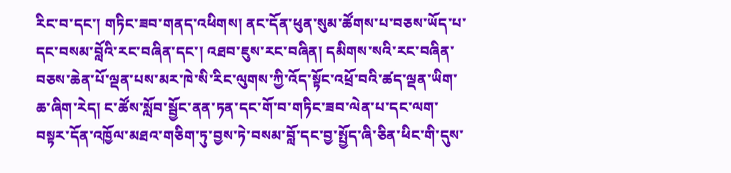རིང་བ་དང་། གཏིང་ཟབ་གནད་འཕིགས། ནང་དོན་ཕུན་སུམ་ཚོགས་པ་བཅས་ཡོད་པ་དང་བསམ་བློའི་རང་བཞིན་དང་། འཐབ་ཇུས་རང་བཞིན། དམིགས་སའི་རང་བཞིན་བཅས་ཆེན་པོ་ལྡན་པས་མར་ཁེ་སི་རིང་ལུགས་ཀྱི་འོད་སྟོང་འཕྲོ་བའི་ཚད་ལྡན་ཡིག་ཆ་ཞིག་རེད། ང་ཚོས་སློབ་སྦྱོང་ནན་ཏན་དང་གོ་བ་གཏིང་ཟབ་ལེན་པ་དང་ལག་བསྟར་དོན་འཁྱོལ་མཐའ་གཅིག་ཏུ་བྱས་ཏེ་བསམ་བློ་དང་བྱ་སྤྱོད་ཞི་ཅིན་ཕིང་གི་དུས་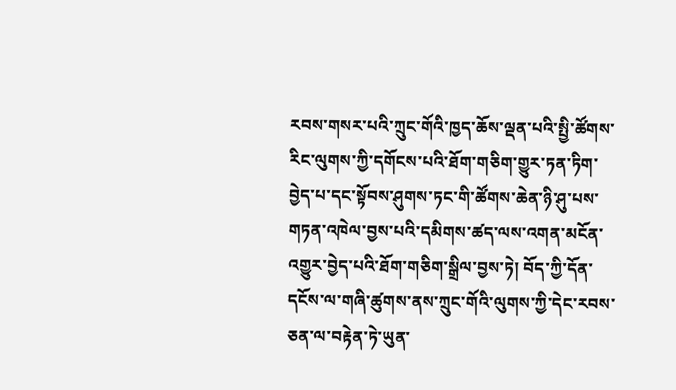རབས་གསར་པའི་ཀྲུང་གོའི་ཁྱད་ཆོས་ལྡན་པའི་སྤྱི་ཚོགས་རིང་ལུགས་ཀྱི་དགོངས་པའི་ཐོག་གཅིག་གྱུར་ཏན་ཏིག་བྱེད་པ་དང་སྟོབས་ཤུགས་ཏང་གི་ཚོགས་ཆེན་ཉི་ཤུ་པས་གཏན་འཁེལ་བྱས་པའི་དམིགས་ཚད་ལས་འགན་མངོན་འགྱུར་བྱེད་པའི་ཐོག་གཅིག་སྒྲིལ་བྱས་ཏེ། བོད་ཀྱི་དོན་དངོས་ལ་གཞི་ཚུགས་ནས་ཀྲུང་གོའི་ལུགས་ཀྱི་དེང་རབས་ཅན་ལ་བརྟེན་ཏེ་ཡུན་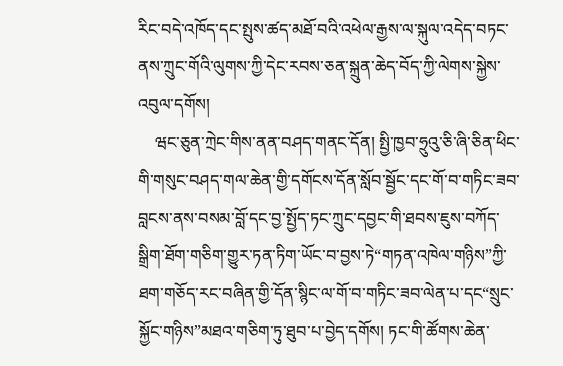རིང་བདེ་འཁོད་དང་སྤུས་ཚད་མཐོ་བའི་འཕེལ་རྒྱས་ལ་སྐུལ་འདེད་བཏང་ནས་ཀྲུང་གོའི་ལུགས་ཀྱི་དེང་རབས་ཅན་སྐྲུན་ཆེད་བོད་ཀྱི་ལེགས་སྐྱེས་འབུལ་དགོས།
    ཝང་ཅུན་ཀྲེང་གིས་ནན་བཤད་གནང་དོན། སྤྱི་ཁྱབ་ཧྲུའུ་ཅི་ཞི་ཅིན་ཕིང་གི་གསུང་བཤད་གལ་ཆེན་གྱི་དགོངས་དོན་སློབ་སྦྱོང་དང་གོ་བ་གཏིང་ཟབ་བླངས་ནས་བསམ་བློ་དང་བྱ་སྤྱོད་ཏང་ཀྲུང་དབྱང་གི་ཐབས་ཇུས་བཀོད་སྒྲིག་ཐོག་གཅིག་གྱུར་ཏན་ཏིག་ཡོང་བ་བྱས་ཏེ“གཏན་འཁེལ་གཉིས”ཀྱི་ཐག་གཅོད་རང་བཞིན་གྱི་དོན་སྙིང་ལ་གོ་བ་གཏིང་ཟབ་ལེན་པ་དང“སྲུང་སྐྱོང་གཉིས”མཐའ་གཅིག་ཏུ་ཐུབ་པ་བྱེད་དགོས། ཏང་གི་ཚོགས་ཆེན་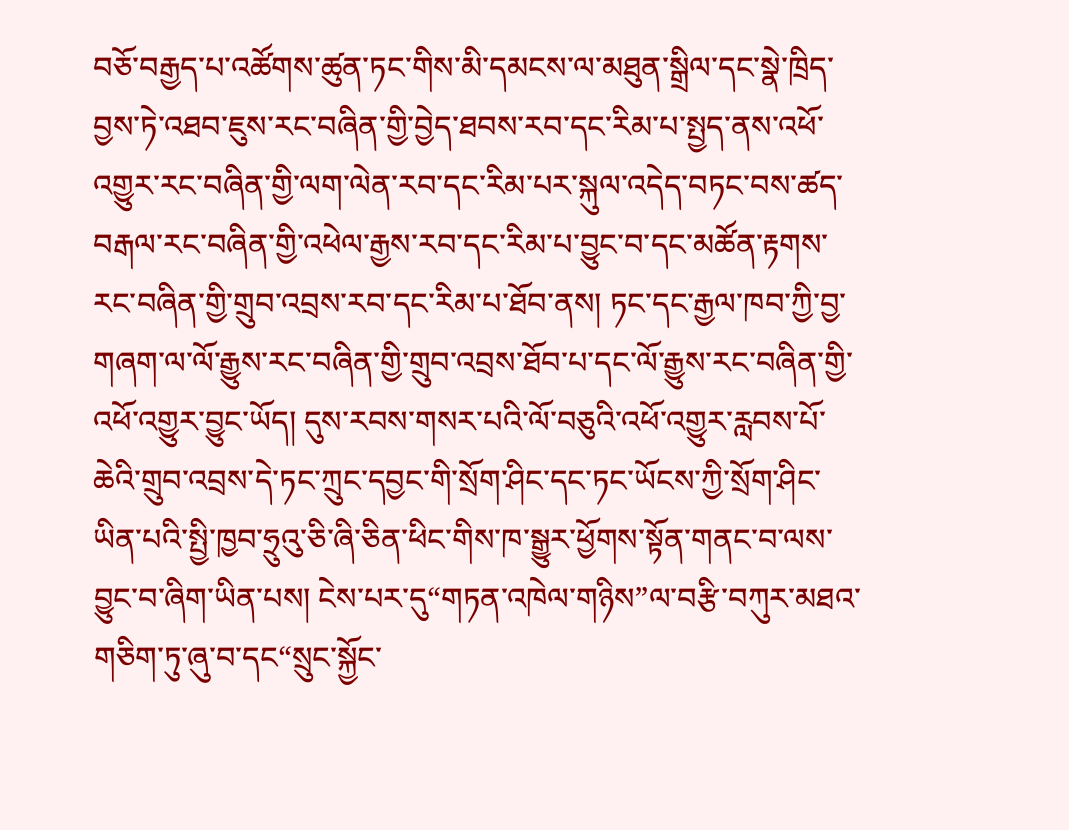བཅོ་བརྒྱད་པ་འཚོགས་ཚུན་ཏང་གིས་མི་དམངས་ལ་མཐུན་སྒྲིལ་དང་སྣེ་ཁྲིད་བྱས་ཏེ་འཐབ་ཇུས་རང་བཞིན་གྱི་བྱེད་ཐབས་རབ་དང་རིམ་པ་སྤྱད་ནས་འཕོ་འགྱུར་རང་བཞིན་གྱི་ལག་ལེན་རབ་དང་རིམ་པར་སྐུལ་འདེད་བཏང་བས་ཚད་བརྒལ་རང་བཞིན་གྱི་འཕེལ་རྒྱས་རབ་དང་རིམ་པ་བྱུང་བ་དང་མཚོན་རྟགས་རང་བཞིན་གྱི་གྲུབ་འབྲས་རབ་དང་རིམ་པ་ཐོབ་ནས། ཏང་དང་རྒྱལ་ཁབ་ཀྱི་བྱ་གཞག་ལ་ལོ་རྒྱུས་རང་བཞིན་གྱི་གྲུབ་འབྲས་ཐོབ་པ་དང་ལོ་རྒྱུས་རང་བཞིན་གྱི་འཕོ་འགྱུར་བྱུང་ཡོད། དུས་རབས་གསར་པའི་ལོ་བཅུའི་འཕོ་འགྱུར་རླབས་པོ་ཆེའི་གྲུབ་འབྲས་དེ་ཏང་ཀྲུང་དབྱང་གི་སྲོག་ཤིང་དང་ཏང་ཡོངས་ཀྱི་སྲོག་ཤིང་ཡིན་པའི་སྤྱི་ཁྱབ་ཧྲུའུ་ཅི་ཞི་ཅིན་ཕིང་གིས་ཁ་སྒྱུར་ཕྱོགས་སྟོན་གནང་བ་ལས་བྱུང་བ་ཞིག་ཡིན་པས། ངེས་པར་དུ“གཏན་འཁེལ་གཉིས”ལ་བརྩི་བཀུར་མཐའ་གཅིག་ཏུ་ཞུ་བ་དང“སྲུང་སྐྱོང་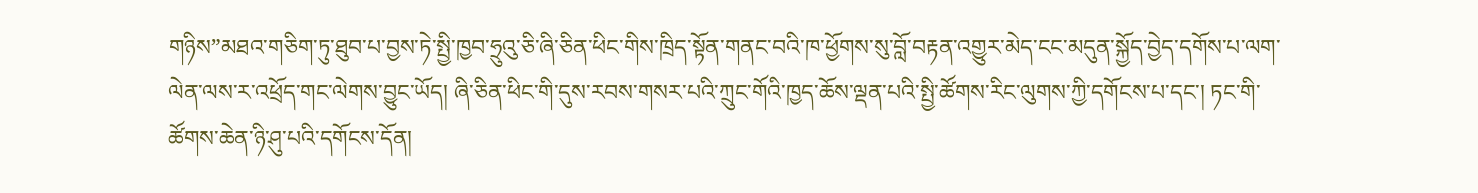གཉིས”མཐའ་གཅིག་ཏུ་ཐུབ་པ་བྱས་ཏེ་སྤྱི་ཁྱབ་ཧྲུའུ་ཅི་ཞི་ཅིན་ཕིང་གིས་ཁྲིད་སྟོན་གནང་བའི་ཁ་ཕྱོགས་སུ་བློ་བརྟན་འགྱུར་མེད་ངང་མདུན་སྐྱོད་བྱེད་དགོས་པ་ལག་ལེན་ལས་ར་འཕྲོད་གང་ལེགས་བྱུང་ཡོད། ཞི་ཅིན་ཕིང་གི་དུས་རབས་གསར་པའི་ཀྲུང་གོའི་ཁྱད་ཆོས་ལྡན་པའི་སྤྱི་ཚོགས་རིང་ལུགས་ཀྱི་དགོངས་པ་དང་། ཏང་གི་ཚོགས་ཆེན་ཉི་ཤུ་པའི་དགོངས་དོན།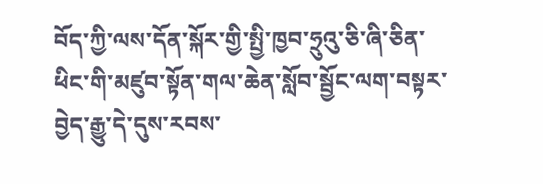བོད་ཀྱི་ལས་དོན་སྐོར་གྱི་སྤྱི་ཁྱབ་ཧྲུའུ་ཅི་ཞི་ཅིན་ཕིང་གི་མཛུབ་སྟོན་གལ་ཆེན་སློབ་སྦྱོང་ལག་བསྟར་བྱེད་རྒྱུ་དེ་དུས་རབས་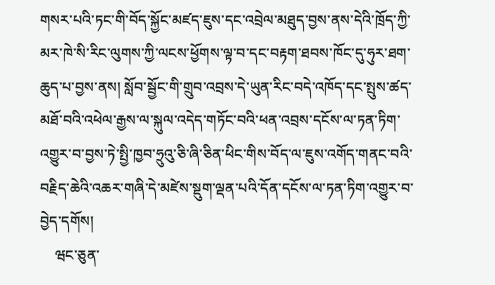གསར་པའི་ཏང་གི་བོད་སྐྱོང་མཛད་ཇུས་དང་འབྲེལ་མཐུད་བྱས་ནས་དེའི་ཁྲོད་ཀྱི་མར་ཁེ་སི་རིང་ལུགས་ཀྱི་ལངས་ཕྱོགས་ལྟ་བ་དང་བརྟག་ཐབས་ཁོང་དུ་ཧུར་ཐག་ཆུད་པ་བྱས་ནས། སློབ་སྦྱོང་གི་གྲུབ་འབྲས་དེ་ཡུན་རིང་བདེ་འཁོད་དང་སྤུས་ཚད་མཐོ་བའི་འཕེལ་རྒྱས་ལ་སྐུལ་འདེད་གཏོང་བའི་ཕན་འབྲས་དངོས་ལ་ཏན་ཏིག་འགྱུར་བ་བྱས་ཏེ་སྤྱི་ཁྱབ་ཧྲུའུ་ཅི་ཞི་ཅིན་ཕིང་གིས་བོད་ལ་ཇུས་འགོད་གནང་བའི་བརྗིད་ཆེའི་འཆར་གཞི་དེ་མཛེས་སྡུག་ལྡན་པའི་དོན་དངོས་ལ་ཏན་ཏིག་འགྱུར་བ་བྱེད་དགོས།
    ཝང་ཅུན་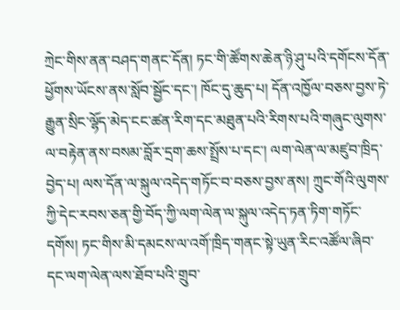ཀྲེང་གིས་ནན་བཤད་གནང་དོན། ཏང་གི་ཚོགས་ཆེན་ཉི་ཤུ་པའི་དགོངས་དོན་ཕྱོགས་ཡོངས་ནས་སློབ་སྦྱོང་དང་། ཁོང་དུ་ཆུད་པ། དོན་འཁྱོལ་བཅས་བྱས་ཏེ་རྒྱུན་སྲིང་ལྷོད་མེད་ངང་ཚན་རིག་དང་མཐུན་པའི་རིགས་པའི་གཞུང་ལུགས་ལ་བརྟེན་ནས་བསམ་བློར་དྲག་ཆས་སྤྲོས་པ་དང་། ལག་ལེན་ལ་མཛུབ་ཁྲིད་བྱེད་པ། ལས་དོན་ལ་སྐུལ་འདེད་གཏོང་བ་བཅས་བྱས་ནས། ཀྲུང་གོའི་ལུགས་ཀྱི་དེང་རབས་ཅན་གྱི་བོད་ཀྱི་ལག་ལེན་ལ་སྐུལ་འདེད་ཏན་ཏིག་གཏོང་དགོས། ཏང་གིས་མི་དམངས་ལ་འགོ་ཁྲིད་གནང་སྟེ་ཡུན་རིང་འཚོལ་ཞིབ་དང་ལག་ལེན་ལས་ཐོབ་པའི་གྲུབ་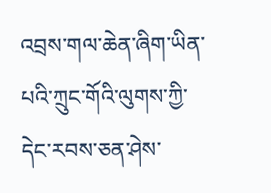འབྲས་གལ་ཆེན་ཞིག་ཡིན་པའི་ཀྲུང་གོའི་ལུགས་ཀྱི་དེང་རབས་ཅན་ཤེས་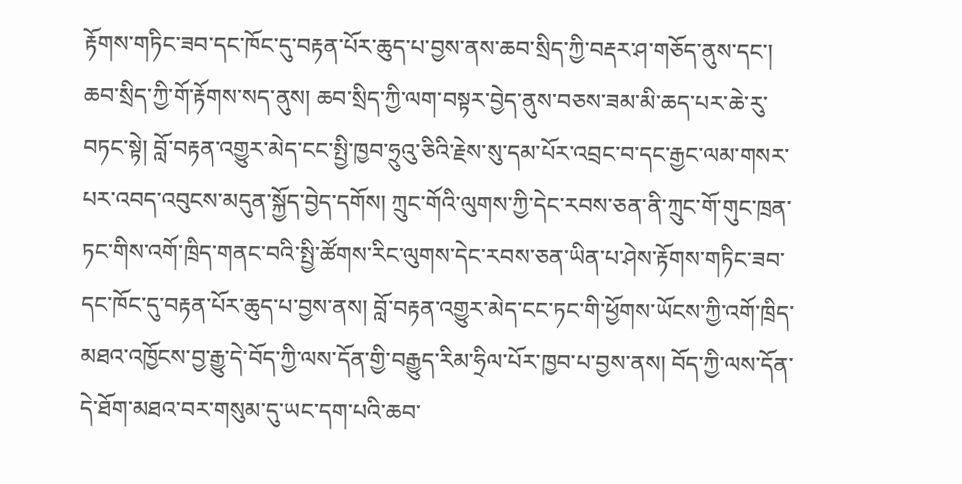རྟོགས་གཏིང་ཟབ་དང་ཁོང་དུ་བརྟན་པོར་ཆུད་པ་བྱས་ནས་ཆབ་སྲིད་ཀྱི་བརྡར་ཤ་གཅོད་ནུས་དང་། ཆབ་སྲིད་ཀྱི་གོ་རྟོགས་སད་ནུས། ཆབ་སྲིད་ཀྱི་ལག་བསྟར་བྱེད་ནུས་བཅས་ཟམ་མི་ཆད་པར་ཆེ་རུ་བཏང་སྟེ། བློ་བརྟན་འགྱུར་མེད་ངང་སྤྱི་ཁྱབ་ཧྲུའུ་ཅིའི་རྗེས་སུ་དམ་པོར་འབྲང་བ་དང་རྒྱང་ལམ་གསར་པར་འབད་འབུངས་མདུན་སྐྱོད་བྱེད་དགོས། ཀྲུང་གོའི་ལུགས་ཀྱི་དེང་རབས་ཅན་ནི་ཀྲུང་གོ་གུང་ཁྲན་ཏང་གིས་འགོ་ཁྲིད་གནང་བའི་སྤྱི་ཚོགས་རིང་ལུགས་དེང་རབས་ཅན་ཡིན་པ་ཤེས་རྟོགས་གཏིང་ཟབ་དང་ཁོང་དུ་བརྟན་པོར་ཆུད་པ་བྱས་ནས། བློ་བརྟན་འགྱུར་མེད་ངང་ཏང་གི་ཕྱོགས་ཡོངས་ཀྱི་འགོ་ཁྲིད་མཐའ་འཁྱོངས་བྱ་རྒྱུ་དེ་བོད་ཀྱི་ལས་དོན་གྱི་བརྒྱུད་རིམ་ཧྲིལ་པོར་ཁྱབ་པ་བྱས་ནས། བོད་ཀྱི་ལས་དོན་དེ་ཐོག་མཐའ་བར་གསུམ་དུ་ཡང་དག་པའི་ཆབ་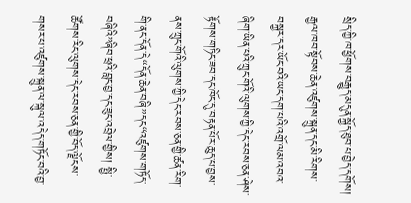སྲིད་ཀྱི་ཁ་ཕྱོགས་བརྒྱུད་མདུན་སྐྱོད་ཐུབ་པ་བྱེད་དགོས། རྒྱལ་ཁབ་སྟོབས་ཆེན་འཛུགས་སྐྲུན་དང་མི་རིགས་བསྐྱར་དར་ཡོང་བའི་ཡང་དག་པའི་འགྲོ་ལམ་འབའ་ཞིག་ཡིན་པའི་ཀྲུང་གོའི་ལུགས་ཀྱི་དེང་རབས་ཅན་ཤེས་རྟོགས་གཏིང་ཟབ་དང་ཁོང་དུ་བརྟན་པོར་ཆུད་པ་བྱས་ནས་ཀྲུང་གོའི་ལུགས་ཀྱི་དེང་རབས་ཅན་གྱི་ཚན་རིག་གི་ནང་དོན་དེ“དོན་ཆེན་བཞི”དང“འཛུགས་གཏོད་བཞིའི”ཞིབ་ཕྲའི་བླང་བྱ་དང་ཟུང་འབྲེལ་གྱིས། སྤྱི་ཚོགས་རིང་ལུགས་དེང་རབས་ཅན་གྱི་བོད་ལྗོངས་གསར་པ་འཛུགས་སྐྲུན་ལ་སྐུལ་འདེད་གཏོང་བའི་བྱ་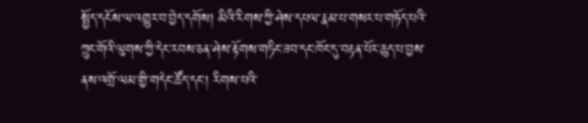སྤྱོད་དངོས་ལ་འགྱུར་བ་བྱེད་དགོས། མིའི་རིགས་ཀྱི་ཤེས་དཔལ་རྣམ་པ་གསར་པ་གཏོད་པའི་ཀྲུང་གོའི་ལུགས་ཀྱི་དེང་རབས་ཅན་ཤེས་རྟོགས་གཏིང་ཟབ་དང་ཁོང་དུ་བརྟན་པོར་ཆུད་པ་བྱས་ནས་འགྲོ་ལམ་གྱི་གདེང་ཚོད་དང་། རིགས་པའི་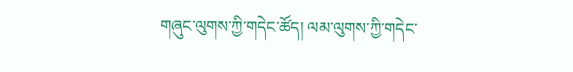གཞུང་ལུགས་ཀྱི་གདེང་ཚོད། ལམ་ལུགས་ཀྱི་གདེང་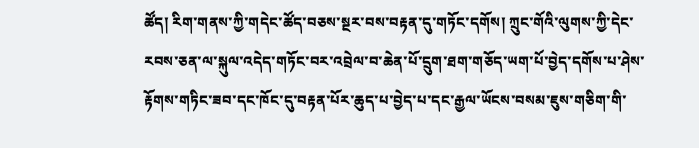ཚོད། རིག་གནས་ཀྱི་གདེང་ཚོད་བཅས་སྔར་བས་བརྟན་དུ་གཏོང་དགོས། ཀྲུང་གོའི་ལུགས་ཀྱི་དེང་རབས་ཅན་ལ་སྐུལ་འདེད་གཏོང་བར་འབྲེལ་བ་ཆེན་པོ་དྲུག་ཐག་གཅོད་ཡག་པོ་བྱེད་དགོས་པ་ཤེས་རྟོགས་གཏིང་ཟབ་དང་ཁོང་དུ་བརྟན་པོར་ཆུད་པ་བྱེད་པ་དང་རྒྱལ་ཡོངས་བསམ་ཇུས་གཅིག་གི་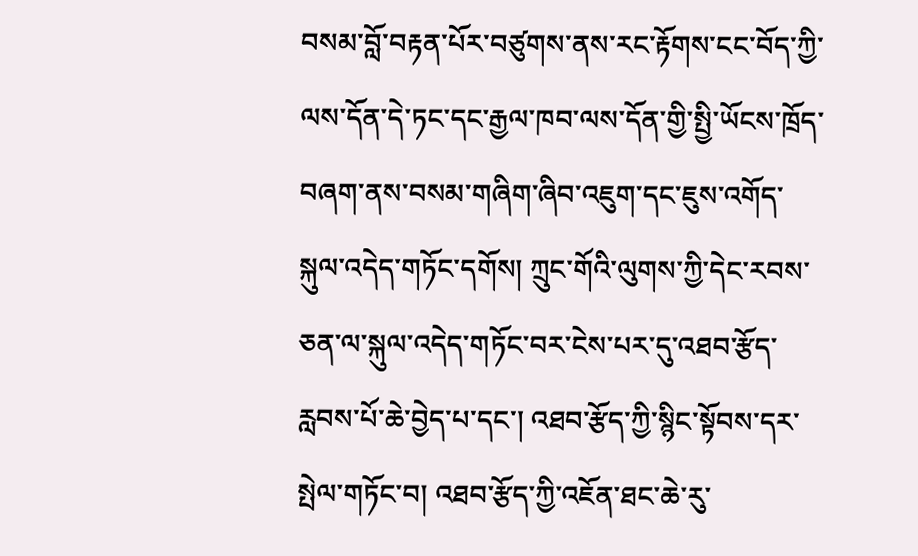བསམ་བློ་བརྟན་པོར་བཙུགས་ནས་རང་རྟོགས་ངང་བོད་ཀྱི་ལས་དོན་དེ་ཏང་དང་རྒྱལ་ཁབ་ལས་དོན་གྱི་སྤྱི་ཡོངས་ཁྲོད་བཞག་ནས་བསམ་གཞིག་ཞིབ་འཇུག་དང་ཇུས་འགོད་སྐུལ་འདེད་གཏོང་དགོས། ཀྲུང་གོའི་ལུགས་ཀྱི་དེང་རབས་ཅན་ལ་སྐུལ་འདེད་གཏོང་བར་ངེས་པར་དུ་འཐབ་རྩོད་རླབས་པོ་ཆེ་བྱེད་པ་དང་། འཐབ་རྩོད་ཀྱི་སྙིང་སྟོབས་དར་སྤེལ་གཏོང་བ། འཐབ་རྩོད་ཀྱི་འཇོན་ཐང་ཆེ་རུ་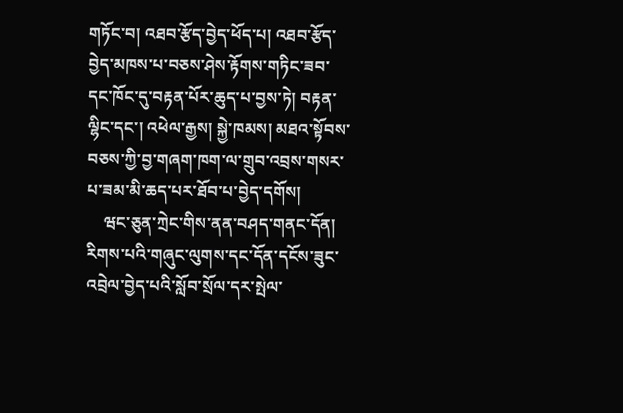གཏོང་བ། འཐབ་རྩོད་བྱེད་ཕོད་པ། འཐབ་རྩོད་བྱེད་མཁས་པ་བཅས་ཤེས་རྟོགས་གཏིང་ཟབ་དང་ཁོང་དུ་བརྟན་པོར་ཆུད་པ་བྱས་ཏེ། བརྟན་ལྷིང་དང་། འཕེལ་རྒྱས། སྐྱེ་ཁམས། མཐའ་སྟོབས་བཅས་ཀྱི་བྱ་གཞག་ཁག་ལ་གྲུབ་འབྲས་གསར་པ་ཟམ་མི་ཆད་པར་ཐོབ་པ་བྱེད་དགོས།
    ཝང་ཅུན་ཀྲེང་གིས་ནན་བཤད་གནང་དོན། རིགས་པའི་གཞུང་ལུགས་དང་དོན་དངོས་ཟུང་འབྲེལ་བྱེད་པའི་སློབ་སྲོལ་དར་སྤེལ་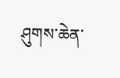ཤུགས་ཆེན་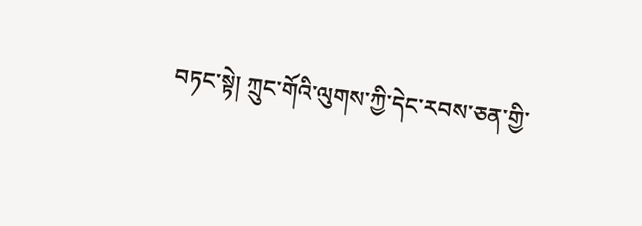བཏང་སྟེ། ཀྲུང་གོའི་ལུགས་ཀྱི་དེང་རབས་ཅན་གྱི་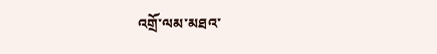འགྲོ་ལམ་མཐའ་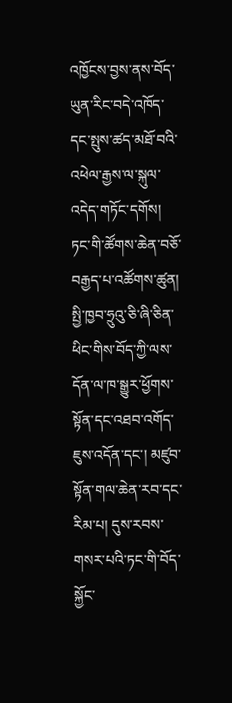འཁྱོངས་བྱས་ནས་བོད་ཡུན་རིང་བདེ་འཁོད་དང་སྤུས་ཚད་མཐོ་བའི་འཕེལ་རྒྱས་ལ་སྐུལ་འདེད་གཏོང་དགོས། ཏང་གི་ཚོགས་ཆེན་བཅོ་བརྒྱད་པ་འཚོགས་ཚུན། སྤྱི་ཁྱབ་ཧྲུའུ་ཅི་ཞི་ཅིན་ཕིང་གིས་བོད་ཀྱི་ལས་དོན་ལ་ཁ་སྒྱུར་ཕྱོགས་སྟོན་དང་འཐབ་འགོད་ཇུས་འདོན་དང་། མཛུབ་སྟོན་གལ་ཆེན་རབ་དང་རིམ་པ། དུས་རབས་གསར་པའི་ཏང་གི་བོད་སྐྱོང་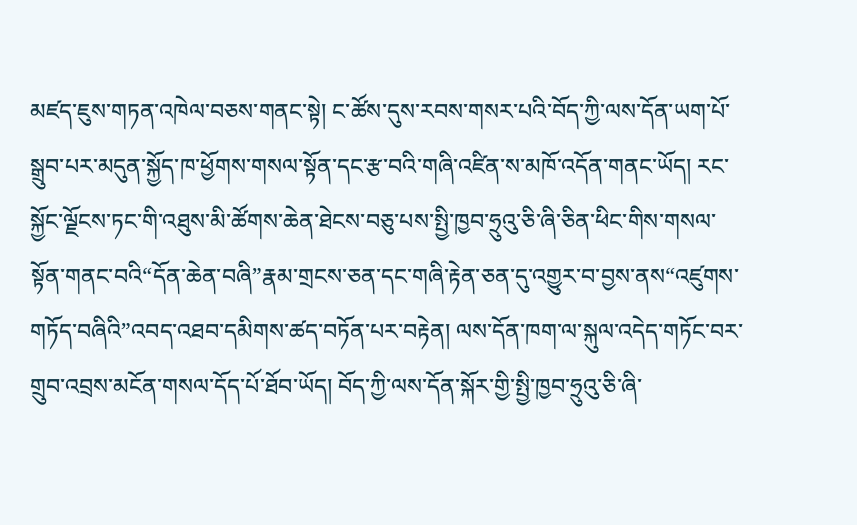མཛད་ཇུས་གཏན་འཁེལ་བཅས་གནང་སྟེ། ང་ཚོས་དུས་རབས་གསར་པའི་བོད་ཀྱི་ལས་དོན་ཡག་པོ་སྒྲུབ་པར་མདུན་སྐྱོད་ཁ་ཕྱོགས་གསལ་སྟོན་དང་རྩ་བའི་གཞི་འཛིན་ས་མཁོ་འདོན་གནང་ཡོད། རང་སྐྱོང་ལྗོངས་ཏང་གི་འཐུས་མི་ཚོགས་ཆེན་ཐེངས་བཅུ་པས་སྤྱི་ཁྱབ་ཧྲུའུ་ཅི་ཞི་ཅིན་ཕིང་གིས་གསལ་སྟོན་གནང་བའི“དོན་ཆེན་བཞི”རྣམ་གྲངས་ཅན་དང་གཞི་རྟེན་ཅན་དུ་འགྱུར་བ་བྱས་ནས“འཛུགས་གཏོད་བཞིའི”འབད་འཐབ་དམིགས་ཚད་བཏོན་པར་བརྟེན། ལས་དོན་ཁག་ལ་སྐུལ་འདེད་གཏོང་བར་གྲུབ་འབྲས་མངོན་གསལ་དོད་པོ་ཐོབ་ཡོད། བོད་ཀྱི་ལས་དོན་སྐོར་གྱི་སྤྱི་ཁྱབ་ཧྲུའུ་ཅི་ཞི་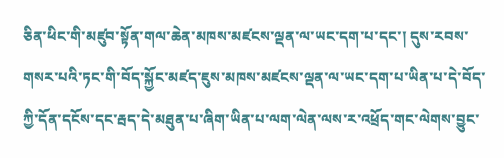ཅིན་ཕིང་གི་མཛུབ་སྟོན་གལ་ཆེན་མཁས་མཛངས་ལྡན་ལ་ཡང་དག་པ་དང་། དུས་རབས་གསར་པའི་ཏང་གི་བོད་སྐྱོང་མཛད་ཇུས་མཁས་མཛངས་ལྡན་ལ་ཡང་དག་པ་ཡིན་པ་དེ་བོད་ཀྱི་དོན་དངོས་དང་རྦད་དེ་མཐུན་པ་ཞིག་ཡིན་པ་ལག་ལེན་ལས་ར་འཕྲོད་གང་ལེགས་བྱུང་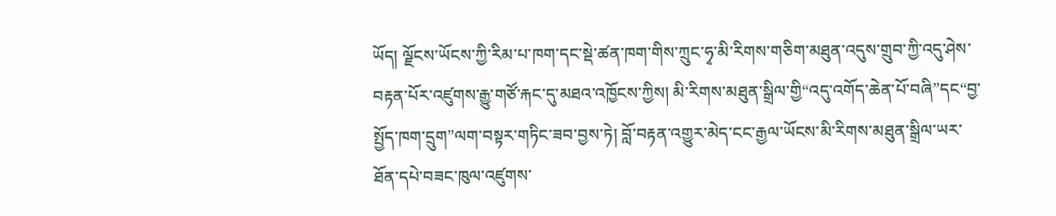ཡོད། ལྗོངས་ཡོངས་ཀྱི་རིམ་པ་ཁག་དང་སྡེ་ཚན་ཁག་གིས་ཀྲུང་ཧྭ་མི་རིགས་གཅིག་མཐུན་འདུས་གྲུབ་ཀྱི་འདུ་ཤེས་བརྟན་པོར་འཛུགས་རྒྱུ་གཙོ་རྐང་དུ་མཐའ་འཁྱོངས་ཀྱིས། མི་རིགས་མཐུན་སྒྲིལ་གྱི“འདུ་འགོད་ཆེན་པོ་བཞི”དང“བྱ་སྤྱོད་ཁག་དྲུག”ལག་བསྟར་གཏིང་ཟབ་བྱས་ཏེ། བློ་བརྟན་འགྱུར་མེད་ངང་རྒྱལ་ཡོངས་མི་རིགས་མཐུན་སྒྲིལ་ཡར་ཐོན་དཔེ་བཟང་ཁུལ་འཛུགས་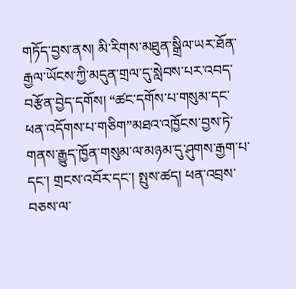གཏོད་བྱས་ནས། མི་རིགས་མཐུན་སྒྲིལ་ཡར་ཐོན་རྒྱལ་ཡོངས་ཀྱི་མདུན་གྲལ་དུ་སླེབས་པར་འབད་བརྩོན་བྱེད་དགོས། “ཚང་དགོས་པ་གསུམ་དང་ཕན་འདོགས་པ་གཅིག”མཐའ་འཁྱོངས་བྱས་ཏེ་གནས་རྒྱུད་ཁྱོན་གསུམ་ལ་མཉམ་དུ་ཤུགས་རྒྱག་པ་དང་། གྲངས་འབོར་དང་། སྤུས་ཚད། ཕན་འབྲས་བཅས་ལ་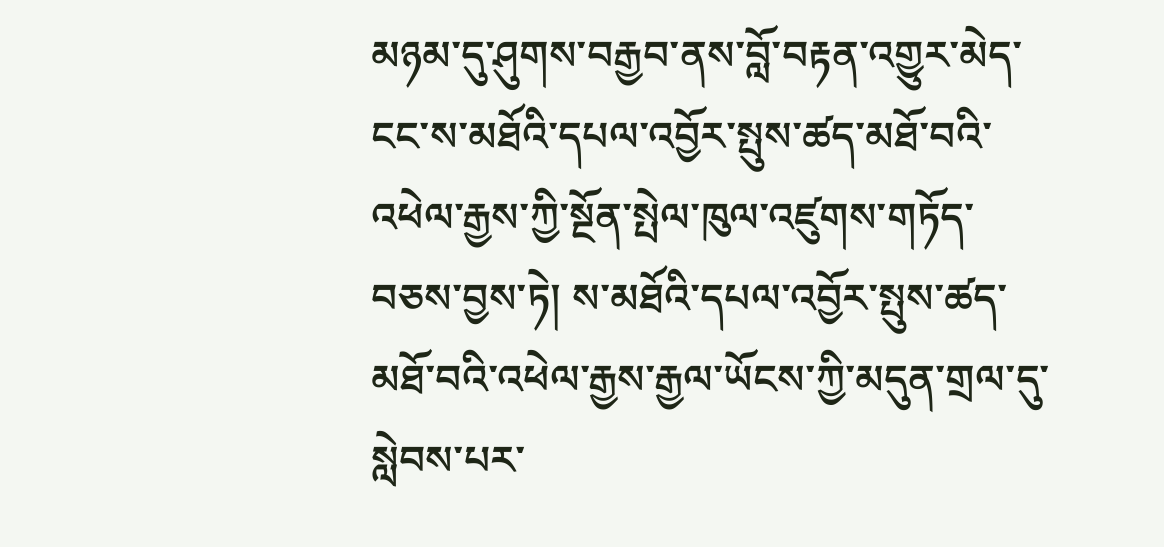མཉམ་དུ་ཤུགས་བརྒྱབ་ནས་བློ་བརྟན་འགྱུར་མེད་ངང་ས་མཐོའི་དཔལ་འབྱོར་སྤུས་ཚད་མཐོ་བའི་འཕེལ་རྒྱས་ཀྱི་སྔོན་སྤེལ་ཁུལ་འཛུགས་གཏོད་བཅས་བྱས་ཏེ། ས་མཐོའི་དཔལ་འབྱོར་སྤུས་ཚད་མཐོ་བའི་འཕེལ་རྒྱས་རྒྱལ་ཡོངས་ཀྱི་མདུན་གྲལ་དུ་སླེབས་པར་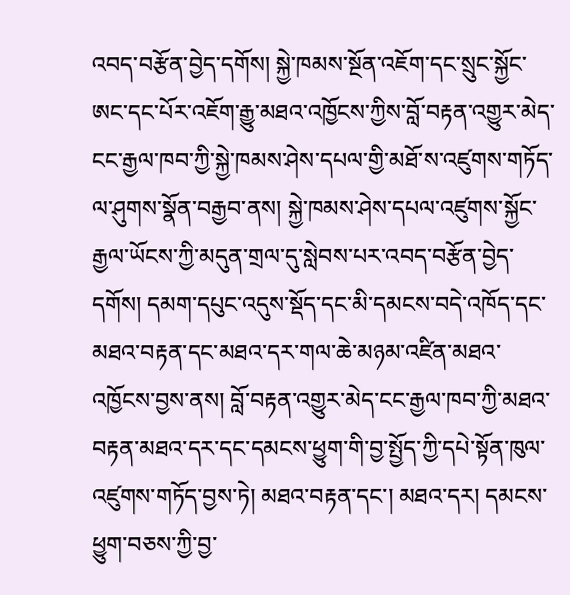འབད་བརྩོན་བྱེད་དགོས། སྐྱེ་ཁམས་སྔོན་འཇོག་དང་སྲུང་སྐྱོང་ཨང་དང་པོར་འཇོག་རྒྱུ་མཐའ་འཁྱོངས་ཀྱིས་བློ་བརྟན་འགྱུར་མེད་ངང་རྒྱལ་ཁབ་ཀྱི་སྐྱེ་ཁམས་ཤེས་དཔལ་གྱི་མཐོ་ས་འཛུགས་གཏོད་ལ་ཤུགས་སྣོན་བརྒྱབ་ནས། སྐྱེ་ཁམས་ཤེས་དཔལ་འཛུགས་སྐྱོང་རྒྱལ་ཡོངས་ཀྱི་མདུན་གྲལ་དུ་སླེབས་པར་འབད་བརྩོན་བྱེད་དགོས། དམག་དཔུང་འདུས་སྡོད་དང་མི་དམངས་བདེ་འཁོད་དང་མཐའ་བརྟན་དང་མཐའ་དར་གལ་ཆེ་མཉམ་འཛིན་མཐའ་འཁྱོངས་བྱས་ནས། བློ་བརྟན་འགྱུར་མེད་ངང་རྒྱལ་ཁབ་ཀྱི་མཐའ་བརྟན་མཐའ་དར་དང་དམངས་ཕྱུག་གི་བྱ་སྤྱོད་ཀྱི་དཔེ་སྟོན་ཁུལ་འཛུགས་གཏོད་བྱས་ཏེ། མཐའ་བརྟན་དང་། མཐའ་དར། དམངས་ཕྱུག་བཅས་ཀྱི་བྱ་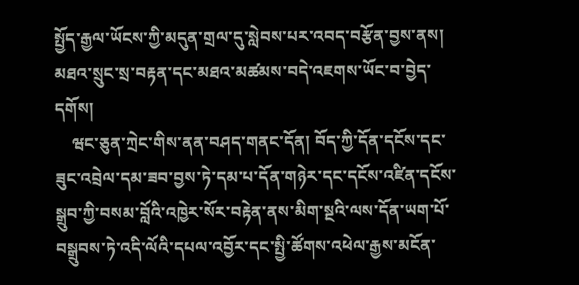སྤྱོད་རྒྱལ་ཡོངས་ཀྱི་མདུན་གྲལ་དུ་སླེབས་པར་འབད་བརྩོན་བྱས་ནས། མཐའ་སྲུང་སྲ་བརྟན་དང་མཐའ་མཚམས་བདེ་འཇགས་ཡོང་བ་བྱེད་དགོས།
    ཝང་ཅུན་ཀྲེང་གིས་ནན་བཤད་གནང་དོན། བོད་ཀྱི་དོན་དངོས་དང་ཟུང་འབྲེལ་དམ་ཟབ་བྱས་ཏེ་དམ་པ་དོན་གཉེར་དང་དངོས་འཛིན་དངོས་སྒྲུབ་ཀྱི་བསམ་བློའི་འཁྱེར་སོར་བརྟེན་ནས་མིག་སྔའི་ལས་དོན་ཡག་པོ་བསྒྲུབས་ཏེ་འདི་ལོའི་དཔལ་འབྱོར་དང་སྤྱི་ཚོགས་འཕེལ་རྒྱས་མངོན་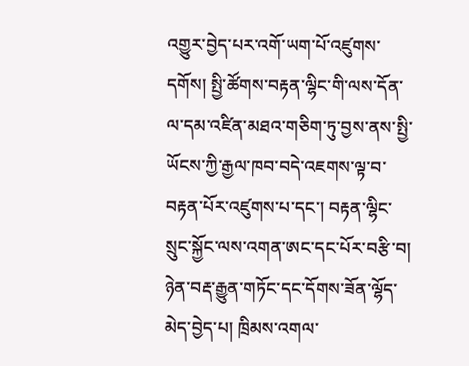འགྱུར་བྱེད་པར་འགོ་ཡག་པོ་འཛུགས་དགོས། སྤྱི་ཚོགས་བརྟན་ལྷིང་གི་ལས་དོན་ལ་དམ་འཛིན་མཐའ་གཅིག་ཏུ་བྱས་ནས་སྤྱི་ཡོངས་ཀྱི་རྒྱལ་ཁབ་བདེ་འཇགས་ལྟ་བ་བརྟན་པོར་འཛུགས་པ་དང་། བརྟན་ལྷིང་སྲུང་སྐྱོང་ལས་འགན་ཨང་དང་པོར་བརྩི་བ། ཉེན་བརྡ་རྒྱུན་གཏོང་དང་དོགས་ཟོན་ལྷོད་མེད་བྱེད་པ། ཁྲིམས་འགལ་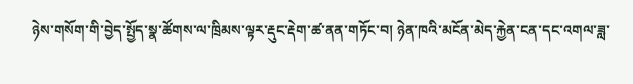ཉེས་གསོག་གི་བྱེད་སྤྱོད་སྣ་ཚོགས་ལ་ཁྲིམས་ལྟར་རྡུང་རྡེག་ཚ་ནན་གཏོང་བ། ཉེན་ཁའི་མངོན་མེད་རྐྱེན་ངན་དང་འགལ་ཟླ་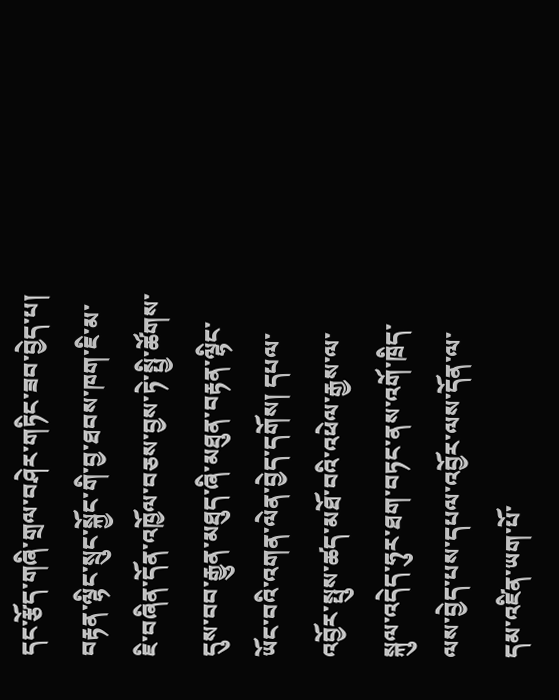དང་རྩོད་གཞི་གྲལ་བཤེར་གཏིང་ཟབ་བྱེད་པ། བརྟན་ལྷིང་སྲུང་སྐྱོང་གི་བྱ་ཐབས་ཁག་ཇི་མ་ཇི་བཞིན་དོན་འཁྱོལ་བཅས་བྱས་ཏེ་སྤྱི་ཚོགས་དུས་བབ་རྒྱུན་མཐུད་ཞི་མཐུན་བརྟན་ལྷིང་ཡོང་བའི་འགན་ལེན་བྱེད་དགོས། དཔལ་འབྱོར་སྤུས་ཚད་མཐོ་བའི་འཕེལ་རྒྱས་ལ་སྐུལ་འདེད་ཧུར་ཐག་བཏང་ནས་འགོ་ཁྲིད་ལས་བྱེད་པས་དཔལ་འབྱོར་ལས་དོན་ལ་དམ་འཛིན་ཡག་པོ་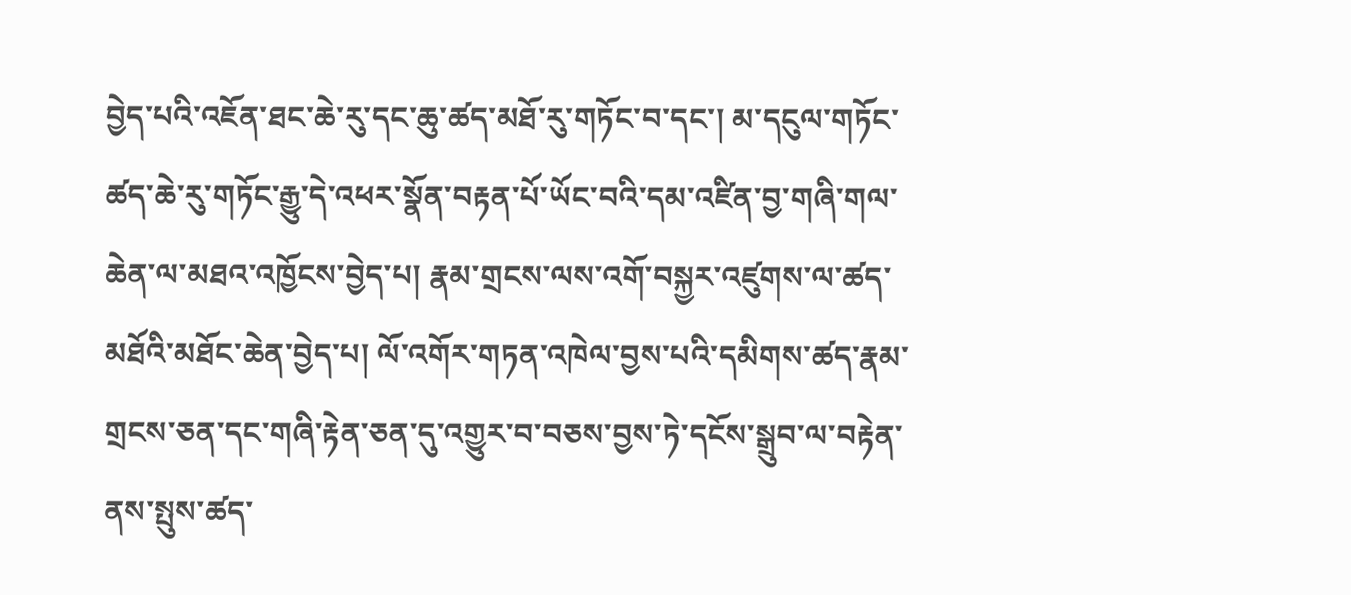བྱེད་པའི་འཇོན་ཐང་ཆེ་རུ་དང་ཆུ་ཚད་མཐོ་རུ་གཏོང་བ་དང་། མ་དངུལ་གཏོང་ཚད་ཆེ་རུ་གཏོང་རྒྱུ་དེ་འཕར་སྣོན་བརྟན་པོ་ཡོང་བའི་དམ་འཛིན་བྱ་གཞི་གལ་ཆེན་ལ་མཐའ་འཁྱོངས་བྱེད་པ། རྣམ་གྲངས་ལས་འགོ་བསྐྱར་འཛུགས་ལ་ཚད་མཐོའི་མཐོང་ཆེན་བྱེད་པ། ལོ་འགོར་གཏན་འཁེལ་བྱས་པའི་དམིགས་ཚད་རྣམ་གྲངས་ཅན་དང་གཞི་རྟེན་ཅན་དུ་འགྱུར་བ་བཅས་བྱས་ཏེ་དངོས་སྒྲུབ་ལ་བརྟེན་ནས་སྤུས་ཚད་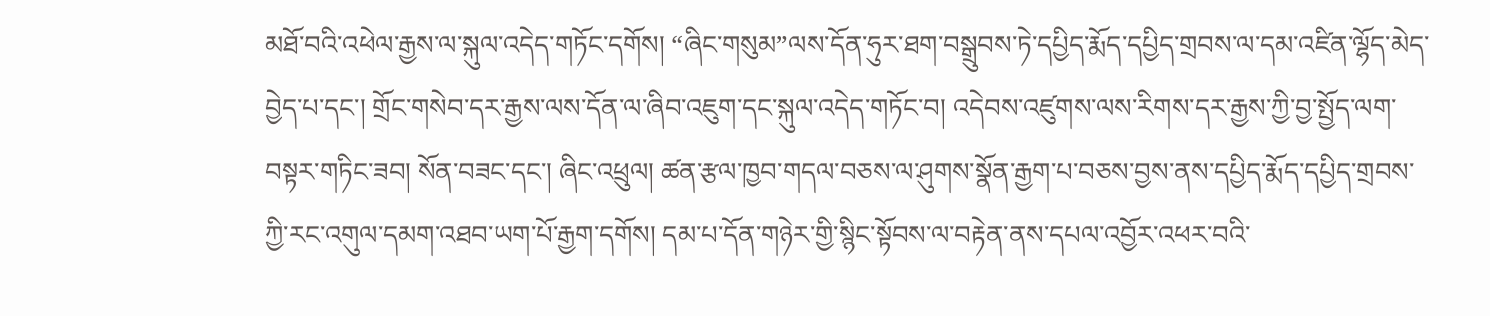མཐོ་བའི་འཕེལ་རྒྱས་ལ་སྐུལ་འདེད་གཏོང་དགོས། “ཞིང་གསུམ”ལས་དོན་ཧུར་ཐག་བསྒྲུབས་ཏེ་དཔྱིད་རྨོད་དཔྱིད་གྲབས་ལ་དམ་འཛིན་ལྷོད་མེད་བྱེད་པ་དང་། གྲོང་གསེབ་དར་རྒྱས་ལས་དོན་ལ་ཞིབ་འཇུག་དང་སྐུལ་འདེད་གཏོང་བ། འདེབས་འཛུགས་ལས་རིགས་དར་རྒྱས་ཀྱི་བྱ་སྤྱོད་ལག་བསྟར་གཏིང་ཟབ། སོན་བཟང་དང་། ཞིང་འཕྲུལ། ཚན་རྩལ་ཁྱབ་གདལ་བཅས་ལ་ཤུགས་སྣོན་རྒྱག་པ་བཅས་བྱས་ནས་དཔྱིད་རྨོད་དཔྱིད་གྲབས་ཀྱི་རང་འགུལ་དམག་འཐབ་ཡག་པོ་རྒྱག་དགོས། དམ་པ་དོན་གཉེར་གྱི་སྙིང་སྟོབས་ལ་བརྟེན་ནས་དཔལ་འབྱོར་འཕར་བའི་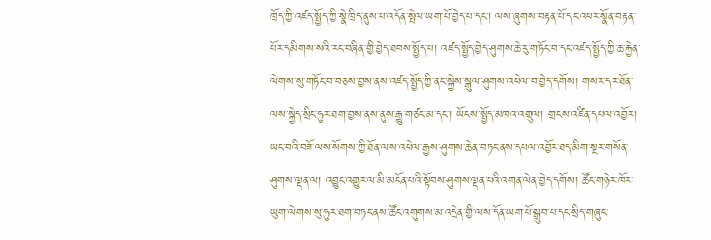ཁྲོད་ཀྱི་འཛད་སྤྱོད་ཀྱི་སྣེ་ཁྲིད་ནུས་པ་འདོན་སྤེལ་ཡག་པོ་བྱེད་པ་དང་། ལས་ཞུགས་བརྟན་པོ་དང་འཕར་སྣོན་བརྟན་པོར་དམིགས་སའི་རང་བཞིན་གྱི་བྱེད་ཐབས་སྤྱོད་པ། འཛད་སྤྱོད་བྱེད་ཤུགས་ཆེ་རུ་གཏོང་བ་དང་འཛད་སྤྱོད་ཀྱི་ཆ་རྐྱེན་ལེགས་སུ་གཏོང་བ་བཅས་བྱས་ནས་འཛད་སྤྱོད་ཀྱི་ནང་སྐྱེས་སྒུལ་ཤུགས་འཕེལ་བ་བྱེད་དགོས། གསར་དར་ཐོན་ལས་སྐྱེད་སྲིང་ཧུར་ཐག་བྱས་ནས་ནུས་རྒྱུ་གཙང་མ་དང་། ཡོངས་སྤྱོད་མཁའ་འགྲུལ། གྲངས་འཛིན་དཔལ་འབྱོར། ཡང་བའི་བཟོ་ལས་སོགས་ཀྱི་ཐོན་ལས་འཕེལ་རྒྱས་ཤུགས་ཆེན་བཏང་ནས་དཔལ་འབྱོར་ཐད་མིག་སྔར་གསོན་ཤུགས་ལྡན་ལ། འབྱུང་འགྱུར་ལ་མི་མངོན་པའི་སྟོབས་ཤུགས་ལྡན་པའི་འགན་ལེན་བྱེད་དགོས། ཚོང་གཉེར་ཁོར་ཡུག་ལེགས་སུ་ཧུར་ཐག་བཏང་ནས་ཚོང་འགུགས་མ་འདྲེན་གྱི་ལས་དོན་ཡག་པོ་སྒྲུབ་པ་དང་སྲིད་གཞུང་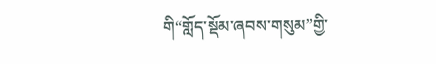གི“གློད་སྡོམ་ཞབས་གསུམ”གྱི་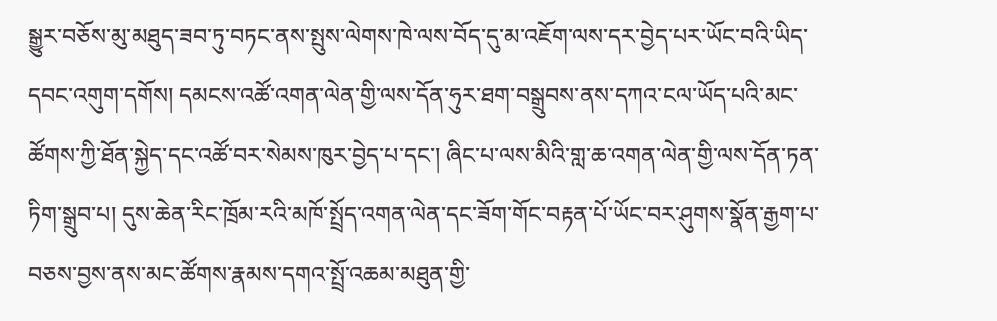སྒྱུར་བཅོས་མུ་མཐུད་ཟབ་ཏུ་བཏང་ནས་སྤུས་ལེགས་ཁེ་ལས་བོད་དུ་མ་འཇོག་ལས་དར་བྱེད་པར་ཡོང་བའི་ཡིད་དབང་འགུག་དགོས། དམངས་འཚོ་འགན་ལེན་གྱི་ལས་དོན་ཧུར་ཐག་བསྒྲུབས་ནས་དཀའ་ངལ་ཡོད་པའི་མང་ཚོགས་ཀྱི་ཐོན་སྐྱེད་དང་འཚོ་བར་སེམས་ཁུར་བྱེད་པ་དང་། ཞིང་པ་ལས་མིའི་གླ་ཆ་འགན་ལེན་གྱི་ལས་དོན་ཏན་ཏིག་སྒྲུབ་པ། དུས་ཆེན་རིང་ཁྲོམ་རའི་མཁོ་སྤྲོད་འགན་ལེན་དང་ཟོག་གོང་བརྟན་པོ་ཡོང་བར་ཤུགས་སྣོན་རྒྱག་པ་བཅས་བྱས་ནས་མང་ཚོགས་རྣམས་དགའ་སྤྲོ་འཆམ་མཐུན་གྱི་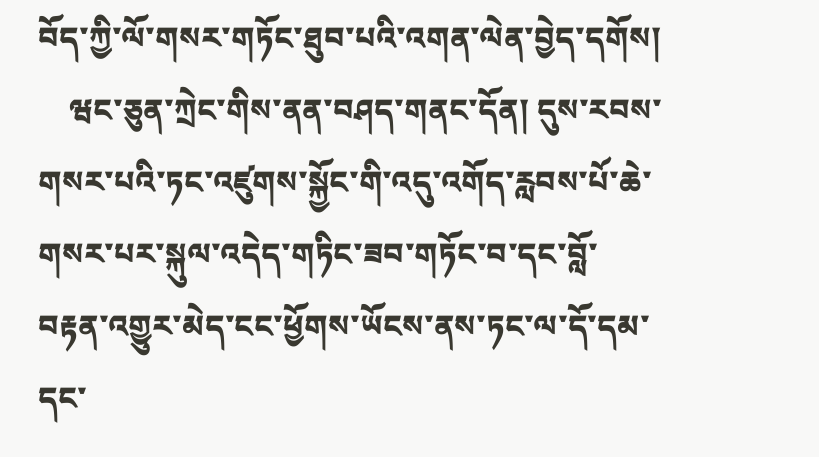བོད་ཀྱི་ལོ་གསར་གཏོང་ཐུབ་པའི་འགན་ལེན་བྱེད་དགོས།
    ཝང་ཅུན་ཀྲེང་གིས་ནན་བཤད་གནང་དོན། དུས་རབས་གསར་པའི་ཏང་འཛུགས་སྐྱོང་གི་འདུ་འགོད་རླབས་པོ་ཆེ་གསར་པར་སྐུལ་འདེད་གཏིང་ཟབ་གཏོང་བ་དང་བློ་བརྟན་འགྱུར་མེད་ངང་ཕྱོགས་ཡོངས་ནས་ཏང་ལ་དོ་དམ་དང་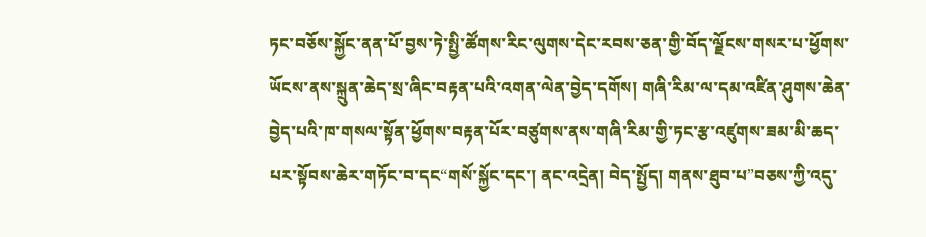ཏང་བཅོས་སྐྱོང་ནན་པོ་བྱས་ཏེ་སྤྱི་ཚོགས་རིང་ལུགས་དེང་རབས་ཅན་གྱི་བོད་ལྗོངས་གསར་པ་ཕྱོགས་ཡོངས་ནས་སྐྲུན་ཆེད་སྲ་ཞིང་བརྟན་པའི་འགན་ལེན་བྱེད་དགོས། གཞི་རིམ་ལ་དམ་འཛིན་ཤུགས་ཆེན་བྱེད་པའི་ཁ་གསལ་སྟོན་ཕྱོགས་བརྟན་པོར་བཙུགས་ནས་གཞི་རིམ་གྱི་ཏང་རྩ་འཛུགས་ཟམ་མི་ཆད་པར་སྟོབས་ཆེར་གཏོང་བ་དང“གསོ་སྐྱོང་དང་། ནང་འདྲེན། བེད་སྤྱོད། གནས་ཐུབ་པ”བཅས་ཀྱི་འདུ་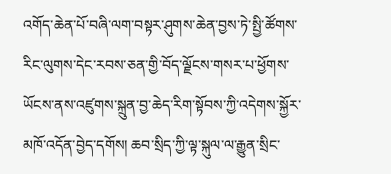འགོད་ཆེན་པོ་བཞི་ལག་བསྟར་ཤུགས་ཆེན་བྱས་ཏེ་སྤྱི་ཚོགས་རིང་ལུགས་དེང་རབས་ཅན་གྱི་བོད་ལྗོངས་གསར་པ་ཕྱོགས་ཡོངས་ནས་འཛུགས་སྐྲུན་བྱ་ཆེད་རིག་སྟོབས་ཀྱི་འདེགས་སྐྱོར་མཁོ་འདོན་བྱེད་དགོས། ཆབ་སྲིད་ཀྱི་ལྟ་སྐུལ་ལ་རྒྱུན་སྲིང་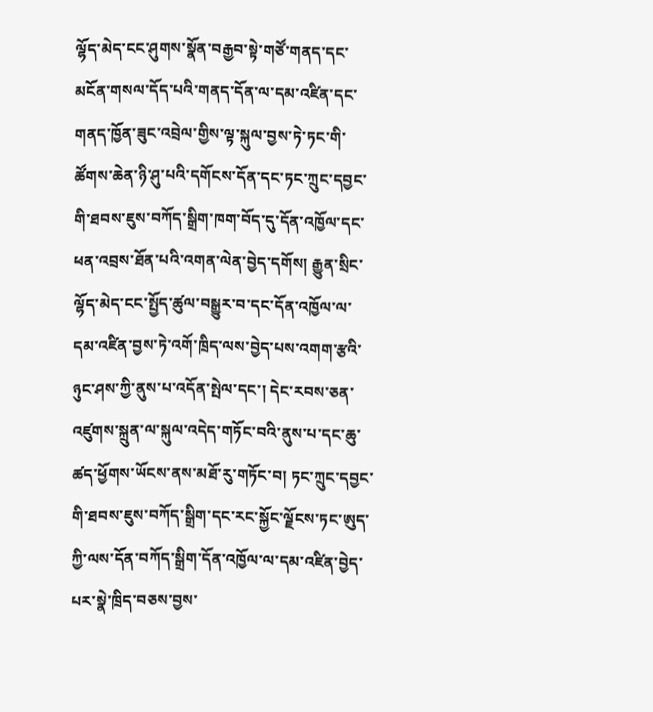ལྷོད་མེད་ངང་ཤུགས་སྣོན་བརྒྱབ་སྟེ་གཙོ་གནད་དང་མངོན་གསལ་དོད་པའི་གནད་དོན་ལ་དམ་འཛིན་དང་གནད་ཁྱོན་ཟུང་འབྲེལ་གྱིས་ལྟ་སྐུལ་བྱས་ཏེ་ཏང་གི་ཚོགས་ཆེན་ཉི་ཤུ་པའི་དགོངས་དོན་དང་ཏང་ཀྲུང་དབྱང་གི་ཐབས་ཇུས་བཀོད་སྒྲིག་ཁག་བོད་དུ་དོན་འཁྱོལ་དང་ཕན་འབྲས་ཐོན་པའི་འགན་ལེན་བྱེད་དགོས། རྒྱུན་སྲིང་ལྷོད་མེད་ངང་སྤྱོད་ཚུལ་བསྒྱུར་བ་དང་དོན་འཁྱོལ་ལ་དམ་འཛིན་བྱས་ཏེ་འགོ་ཁྲིད་ལས་བྱེད་པས་འགག་རྩའི་ཉུང་ཤས་ཀྱི་ནུས་པ་འདོན་སྤེལ་དང་། དེང་རབས་ཅན་འཛུགས་སྐྲུན་ལ་སྐུལ་འདེད་གཏོང་བའི་ནུས་པ་དང་ཆུ་ཚད་ཕྱོགས་ཡོངས་ནས་མཐོ་རུ་གཏོང་བ། ཏང་ཀྲུང་དབྱང་གི་ཐབས་ཇུས་བཀོད་སྒྲིག་དང་རང་སྐྱོང་ལྗོངས་ཏང་ཨུད་ཀྱི་ལས་དོན་བཀོད་སྒྲིག་དོན་འཁྱོལ་ལ་དམ་འཛིན་བྱེད་པར་སྣེ་ཁྲིད་བཅས་བྱས་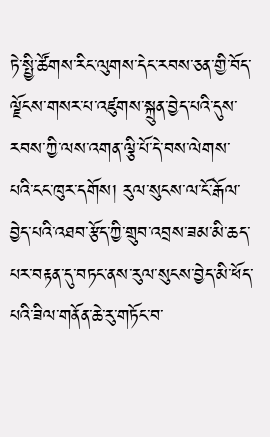ཏེ་སྤྱི་ཚོགས་རིང་ལུགས་དེང་རབས་ཅན་གྱི་བོད་ལྗོངས་གསར་པ་འཛུགས་སྐྲུན་བྱེད་པའི་དུས་རབས་ཀྱི་ལས་འགན་ལྕི་པོ་དེ་བས་ལེགས་པའི་ངང་ཁུར་དགོས། རུལ་སུངས་ལ་ངོ་རྒོལ་བྱེད་པའི་འཐབ་རྩོད་ཀྱི་གྲུབ་འབྲས་ཟམ་མི་ཆད་པར་བརྟན་དུ་བཏང་ནས་རུལ་སུངས་བྱེད་མི་ཕོད་པའི་ཟིལ་གནོན་ཆེ་རུ་གཏོང་བ་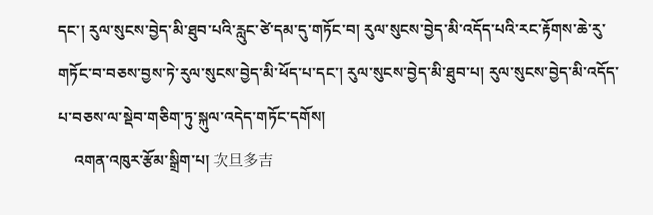དང་། རུལ་སུངས་བྱེད་མི་ཐུབ་པའི་རླུང་ཙེ་དམ་དུ་གཏོང་བ། རུལ་སུངས་བྱེད་མི་འདོད་པའི་རང་རྟོགས་ཆེ་རུ་གཏོང་བ་བཅས་བྱས་ཏེ་རུལ་སུངས་བྱེད་མི་ཕོད་པ་དང་། རུལ་སུངས་བྱེད་མི་ཐུབ་པ། རུལ་སུངས་བྱེད་མི་འདོད་པ་བཅས་ལ་སྡེབ་གཅིག་ཏུ་སྐུལ་འདེད་གཏོང་དགོས།
    འགན་འཁུར་རྩོམ་སྒྲིག་པ། 次旦多吉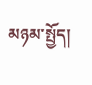མཉམ་སྤྱོད།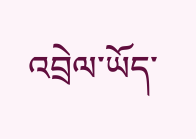འབྲེལ་ཡོད་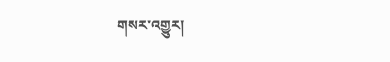གསར་འགྱུར།